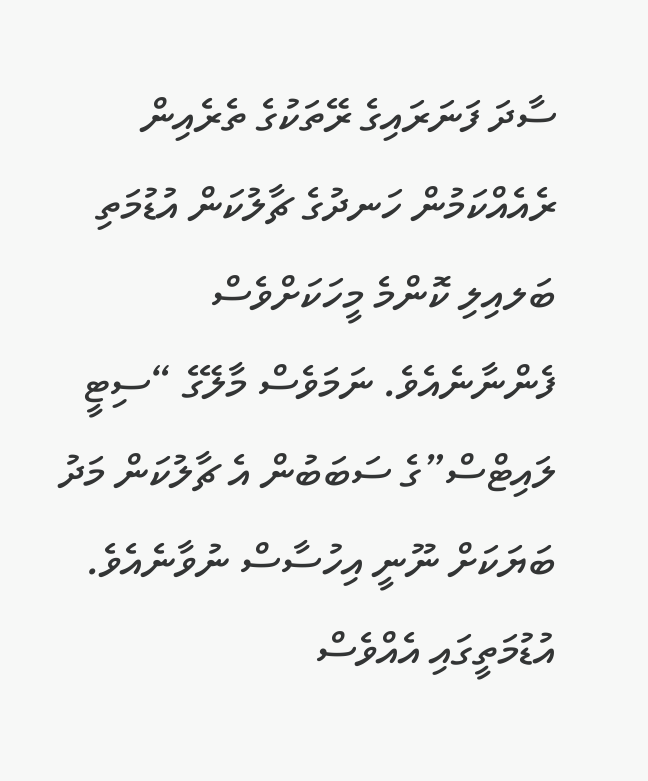ސާދަ ފަނަރައިގެ ރޭތަކުގެ ތެރެއިން ރެއެއްކަމުން ހަނދުގެ ޗާލުކަން އުޑުމަތި ބަލއިލި ކޮންމެ މީހަކަށްވެސް ފެންނާނެއެވެ. ނަމަވެސް މާލޭގެ “ސިޓީ ލައިޓްސް”ގެ ސަބަބުން އެ ޗާލުކަން މަދު ބަޔަކަށް ނޫނީ އިހުސާސް ނުވާނެއެވެ. އުޑުމަތީގައި އެއްވެސް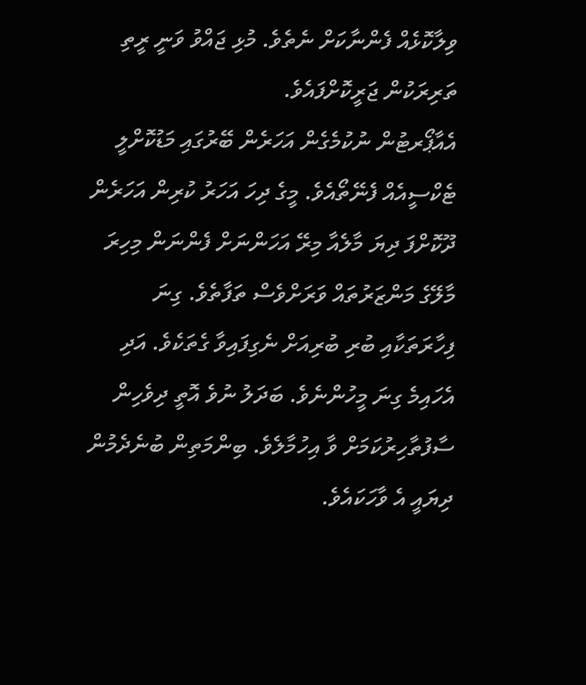ވިލާކޮޅެއް ފެންނާކަށް ނެތެވެ. މުޅި ޖައްވު ވަނީ ރީތި ތަރިރަކުން ޖަރީކޮށްފައެވެ.
އެއާޕޯރޓުން ނުކުމެގެން އަހަރެން ބޭރުގައި މަޑުކޮށްލީ ޓެކްސީއެއް ފެނޭތޯއެވެ. މީގެ ދިހަ އަހަރު ކުރިން އަހަރެން ދޫކޮށްފަ ދިޔަ މާލެއާ މިރޭ އަހަންނަށް ފެންނަން މިހިރަ މާލޭގެ މަންޒަރުތައް ވަރަށްވެސް ތަފާތެވެ. ގިނަ ފިހާރަތަކާއި ބުރި ބުރިއަށް ނެގިފައިވާ ގެތަކެވެ. އަދި އެހައިމެ ގިނަ މީހުންނެވެ. ބަދަލު ނުވެ އޮތީ ދިވެހިން ސާފުތާހިރުކަމަށް ވާ އިހުމާލެވެ. ބިންމަތިން ބުނެދެމުން ދިޔައީ އެ ވާހަކައެވެ.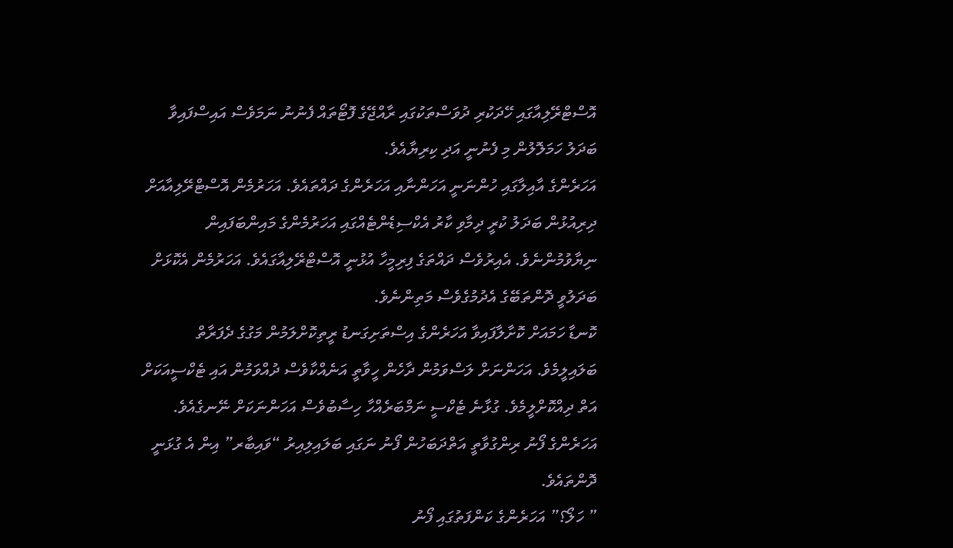އޮސްޓްރޭލިއާގައި ހޭދަކުރި ދުވަސްތަކުގައި ރާއްޖޭގެ ފޮޓޯތައް ފެނުނު ނަމަވެސް އައިސްފައިވާ ބަދަލު ހަމަލޮލުން މި ފެނުނީ އަދި ކިރިޔާއެވެ.
އަހަރެންގެ އާއިލާގައި ހުންނަނީ އަހަންނާއި އަހަރެންގެ ދައްތައެވެ. އަހަރުމެން އޮސްޓްރޭލިއާއަށް ދިރިއުޅުން ބަދަލު ކުރީ ދިމާވި ކާރު އެކްސިޑެންޓެއްގައި އަހަރުމެންގެ މައިންބަފައިން ނިޔާވުމުންނެވެ. އެއިރުވެސް ދައްތަގެ ފިރިމީހާ އުޅުނީ އޮސްޓްރޭލިއާގައެވެ. އަހަރުމެން އެކޮޅަށް ބަދަލުވީ ދޮންތަބޭގެ އެދުމުގެވެސް މަތިންނެވެ.
ކޮނޑާ ހަމައަށް ކޮށާލާފައިވާ އަހަރެންގެ އިސްތަށިގަނޑު ރީތިކޮށްލަމުން މަގުގެ ދެފަރާތް ބަލައިލީމެވެ. އަހަންނަށް ލަސްވަމުން ދާހެން ހީވާތީ އަނެއްކާވެސް ދުއްވަމުން އައި ޓެކްސީއަކަށް އަތް ދިއްކޮށްލީމެވެ. ގުޅާނެ ޓެކްސީ ނަމްބަރެއްހާ ހިސާބުވެސް އަހަންނަކަށް ނޭނގެއެވެ. އަހަރެންގެ ފޯނު ރިންގުވާތީ އަތްދަބަހުން ފޯނު ނަގައި ބަލައިލިއިރު “ވައިބާރ” އިން އެ ގުޅަނީ ދޮންތައެވެ.
” ހަލޯ؟” އަހަރެންގެ ކަންފަތުގައި ފޯނު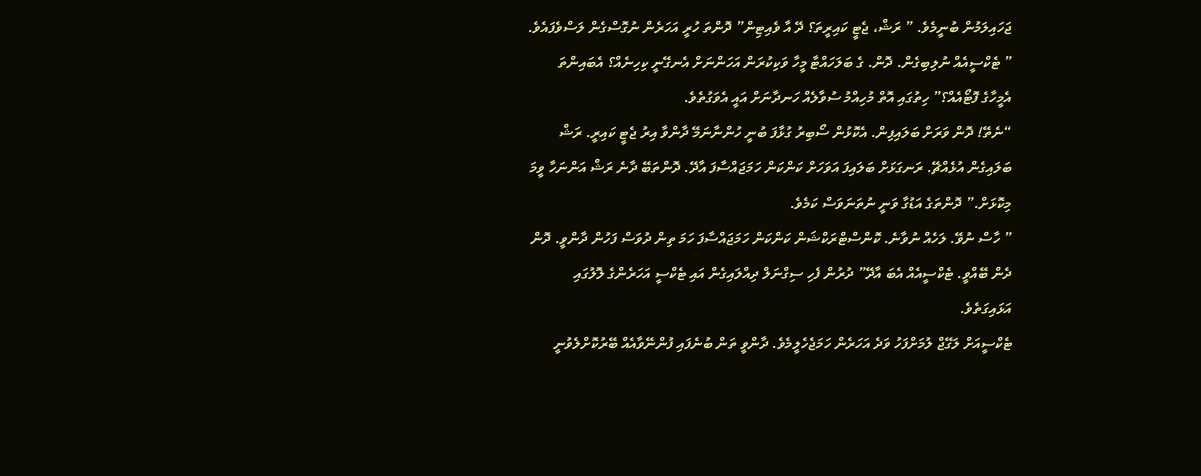ޖަހައިލަމުން ބުނީމެވެ. ” ރަޝް، ޖެޓީ ކައިރީތަ؟ ދޭ އާ ވެއިޓިން” ދޮންތަ ހުރީ އަހަރެން ނުގޮސްގެން ލަސްވެފައެވެ.
” ޓެކްސީއެއް ނުލިބިގެން. ދޮން. ގެ ބަލަހައްޓާ މީހާ ވަކިކުރަން އަހަންނަށް އެނގޭނީ ކިހިނެއް؟ އެބައިންތަ އެމީހާގެ ފޮޓޯއެއް؟” ހިތުގައި އޮތް މުހިއްމު ސުވާލެއް ހަނދާނަށް އައީ އެވަގުތެވެ.
“ނެތޭ! ދޮން ވަރަށް ބަލައިފިން. އެކޮޅުން ސޯބިރު ގުޅާފަ ބުނީ ހުންނާނަމޭ ދާންވާ އިރު ޖެޓީ ކައިރީ. ރަޝް ބަލައިގެން އުޅެއްޗޭ. ރަނގަޅަށް ބަލައިފަ އަވަހަށް ކަންކަން ހަމަޖައްސާފަ އާދޭ. ދޮންތަބޭ ދާނެ ރަޝް އަންނަހާ ވީމަ މިކޮޅަށް.” ދޮންތަގެ އަޑުގާ ވަނީ ނުތަނަވަސް ކަމެވެ.
” ހާސް ނުވޭ. ލަހެއް ނުވާނެ. ކޮންސްޓްރަކްޝަން ކަންކަން ހަމަޖައްސާފަ ހަމަ ތިން ދުވަސް ފަހުން ދާންވީ. ދޮން ދެން ބޭއްވީ. ޓެކްސީއެއް އެބަ އާދޭ” ދުރުން ފެހި ސިގްނަލް ދިއްލައިގެން އައި ޓެކްސީ އަހަރެންގެ ލޮލުގައި އަޅައިގަތެވެ.
ޓެކްސީއަށް ލަގޭޖް ލުމަށްފަހު ވަދެ އަހަރެން ހަމަޖެހެލީމެވެ. ދާންވީ ތަން ބުނެފައި ފުންނޭވާއެއް ބޭރުކޮށްލެވުނީ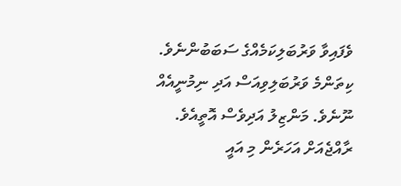ވެފައިވާ ވަރުބަލިކަމެއްގެ ސަބަބުންނެވެ. ކިތަންމެ ވަރުބަލިވިއަސް އަދި ނިމުނީއެއް ނޫނެވެ. މަންޒިލު އަދިވެސް އޮތީއެވެ.
ރާއްޖެއަށް އަހަރެން މި އައީ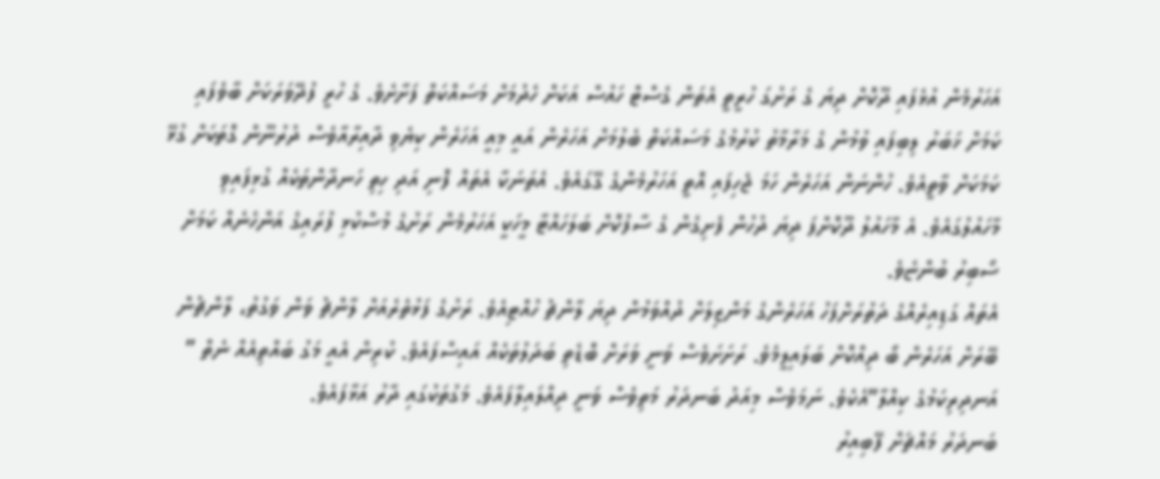އަހަރުމެން އުޅެފައި ދޫކޮށް ދިޔަ ގެ ރަށުގަ ހުރީތީ އެތަން ގެސްޓް ހައުސް އަކަށް ހެދުމަށް މަސައްކަތް ފަށާށެވެ. ގެ ހުރީ ފުދޭވަރަކަށް ބާވެފައި ކަމަށް ޚަބަރު ލިބިފައި ވުމުން ގެ މަރާމާތު ކުރުމުގެ މަސައްކަތް ބެލުމަށް އަހަރެން އައީ މިއީ އަހަރެން ކިޔެވި ދާއިރާއާވެސް ދުރުނޫން ގޮތަކަށް ގުޅޭ ކަމަކަށް ވާތީއެވެ. ހުންނަން އަހަރެން ހަމަ ޖެހިފައި އޮތީ އަހަރުމެންގެ ގޭގައެވެ. އެތަނަކާ އެތައް ފޮނި އަދި ހިތި ހަނދާންތަކެއް ގުޅިފައިވި މާހައުލުގައެވެ. އެ މާހައުލު ދޫކޮށްފަ ދިޔަ ދުހުން ފެށިގެން ގެ ސާފުކޮށް ބަލަހައްޓާ މީހަކީ އަހަރުމެން ރަށުގެ މުސްކުޅި ފުރައިގެ އަންހެނެއް ކަމަށް ސޯބިރު ބުންޏެވެ.
އެތައް ގަޑިއިރެއްގެ ދަތުރަށްފަހު އަހަރެންގެ މަންޒިލަށް ދުއްވަމުން ދިޔަ ލާންޗު ހުއްޓިއެވެ. ރަށުގެ ފަޅުތެރެއަށް ލާންޗު ވަން ވަގުތު، ލާންޗުން ބޭރަށް އަހަރެން ބޯ ދިއްކޮށް ބަލައިލީމެވެ. ރަށަށަވެސް ވަނީ ވަރަށް ބޮޑެތި ބަދަލުތަކެއް އައިސްފައެވެ. ކުރިން އެއީ މަގު ބައްތިއެއް ނެތް ” އަނދިރިކަމުގެ ކިއްލާ”އެކެވެ. ނަމަވެސް މިއަދު ބަނދަރު މަތިވެސް ވަނީ ދިއްލައިލާފައެވެ. މަގުތަކުގައި ދާރު އަޅާފައެވެ.
ބަނދަރު މައްޗަށް ފޭބިއިރު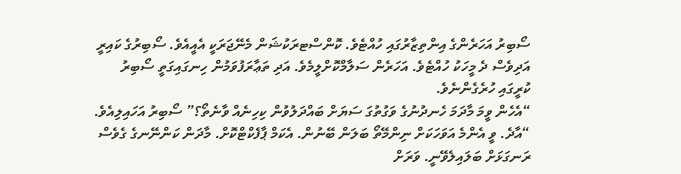ސޯބިރު އަހަރެންގެ އިންތިޒާރުގައި ހުއްޓެވެ. ކޮންސްޓރަކުޝަން މެނޭޖަރަކީ އެއީއެވެ. ސޯބިރުގެ ކައިރީ އަދިވެސް ދެ މީހަކު ހުއްޓެވެ. އަހަރެން ސަލާމްކޮށްލީމެވެ. އަދި ތަޢާރަފުވަމުން ހިނގައިގަތީ ސޯބިރު ކުރީގައި ހުރެގެންނެވެ.
“އެހެން ވީމަ މާދަމަ ހެނދުނުގެ ވަގުތުގަ ސަޔަށް ބައްދަލުވުން ކިހިނެއް ވާނެތޯ؟” ސޯބިރު އަހައިލިއެވެ.
“އާދެ. ވީ އެންމެ އަވަހަކަށް ނިންމޭތޯ ބަލަން ބޭނުން. އެކަމް ޕާފެކްޓްކޮށް. މާދަން ކަންނޭނގެ ގެވެސް ރަނގަޅަށް ބަލައިލެވޭނީ. ވަރަށް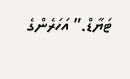ޓަޔާޑް.” އަހަރެންގެ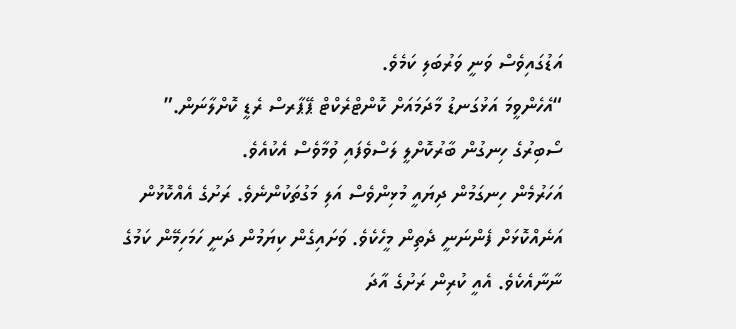އަޑުގައިވެސް ވަނީ ވަރުބަލި ކަމެވެ.
“އެހެންވީމަ އަޅުގަނޑު މާދަމައަށް ކޮންޓްރެކްޓް ޕޭޕާރސް ރެޑީ ކޮށްލާނަން.” ސޯބިރުގެ ހިނގުން ބާރުކޮށްލީ ލަސްވެފައި ވުމާވެސް އެކުއެވެ.
އަހަރުމެން ހިނގަމުން ދިޔައީ މުޅިންވެސް އަލި މަގުތަކުންނެވެ. ރަށުގެ އެއްކޮޅުން އަނެއްކޮޅަށް ފެންނަނީ ދެތިން މީހެކެވެ. ވަށައިގެން ކިޔަމުން ދަނީ ހަމަހިމޭން ކަމުގެ ނާނާއެކެވެ. އެއީ ކުރިން ރަށުގެ އާދަ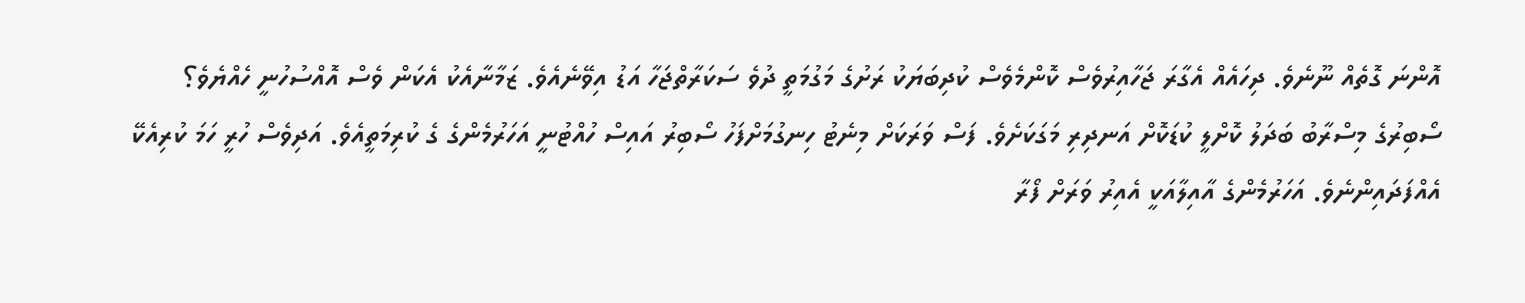އޮންނަ ގޮތެއް ނޫނެވެ. ދިހައެއް އެގާރަ ޖަހާއިރުވެސް ކޮންމެވެސް ކުދިބަޔަކު ރަށުގެ މަގުމަތީ ދުވެ ސަކަރާތްޖަހާ އަޑު އިވޭނެއެވެ. ޒަމާނާއެކު އެކަން ވެސް އޮއްސުހުނީ ހެއްޔެވެ؟
ސޯބިރުގެ މިސްރާބު ބަދަލު ކޮށްލީ ކުޑަކޮށް އަނދިރި މަގަކަށެވެ. ފަސް ވަރަކަށް މިނެޓު ހިނގުމަށްފަހު ސޯބިރު އައިސް ހުއްޓުނީ އަހަރުމެންގެ ގެ ކުރިމަތީއެވެ. އަދިވެސް ހުރީ ހަމަ ކުރިއެކޭ އެއްފަދައިންނެވެ. އަހަރުމެންގެ އާއިލާއަކީ އެއިރު ވަރަށް ފޯރާ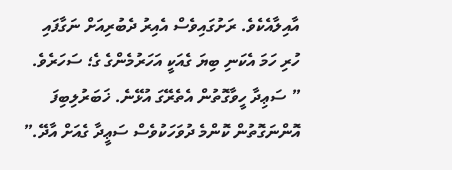އާއިލާއެކެވެ. ރަށުގައިވެސް އެއިރު ދެބުރިއަށް ނަގާފައި ހުރި ހަމަ އެކަނި ބިޔަ ގެއަކީ އަހަރުމެންގެ ގެ؛ ސަހަރެވެ.
” ސަޢިދާ ހީވާގޮތުން އެތެރޭގަ އުޅޭނެ. ޚަބަރުލިބިފަ އޮންނަގޮތުން ކޮންމެ ދުވަހަކުވެސް ސަޢީދާ ގެއަށް އާދޭ.”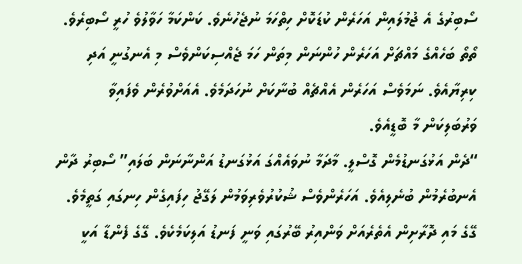ސޯބިރުގެ އެ ޖުމުލައިން އަހަރެން ކުޑަކޮށް ހިތްހަމަ ނުޖެހުނެވެ. ކަންކަމާ ހަވާލުވެ ހުރީ ސޯބިރެވެ. ތޯތޯ ބަހެއްގެ މައްޗަށް އަހަރެން ހުންނަން މިތަން ހަމަ ޖެއްސިކަންވެސް މި އެނގުނީ އަދި ކިރިޔާއެވެ. ނަމަވެސް އަހަރެން އެއްޗެއް ބުނާކަށް ނުހަދަމެވެ. އެއަށްވުރެން ވެފައިވާ ވަރުބަލިކަން މާ ބޮޑީއެވެ.
“ދެން އަޅުގަނޑުމެން ގޮސްލީ. މާދަމާ ނުވައެއްގަ އަޅުގަނޑު އަންނާނަން ބަލައި” ސޯބިރު ދާން އެނބުރެމުން ބުނެލިއެވެ. އަހަރެންވެސް ޝުކުރުވެރިވަމުން ލަގޭޖު ހިފައިގެން ހިނގައި ގަތީމެވެ.
ގޭގެ މައި ދޮރާށިން އެތެރެއަށް ވަންއިރު ބޭރުގައި ވަނީ ފަނޑު އަލިކަމެކެވެ. ގޭގެ ފެންޑާ އަކީ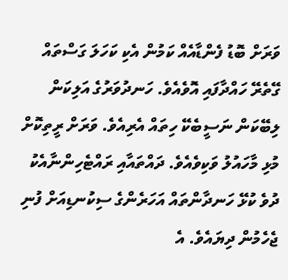ވަރަށް ބޮޑު ފެންޑާއެއް ކަމުން އެކި ކަހަލަ ގަސްތައް ގޭތެރޭ ހައްދާފައި އޮވެއެވެ. ހަނދުވަރުގެ އަލިކަން ލިބޭކަން ނަސީބެކޭ ހިތައް އެރިއެވެ. ވަރަށް ރީތިކޮށް މުޅި މާހައުލު ވަކިވެއެވެ. ދައްތައާއި ރައްޓެހިންނާއެކު ދުވެ ކުޅޭ ހަނދާންތައް އަހަރެންގެ ސިކުނޑިއަށް ފުނި ޖެހެމުން ދިޔައެވެ. އެ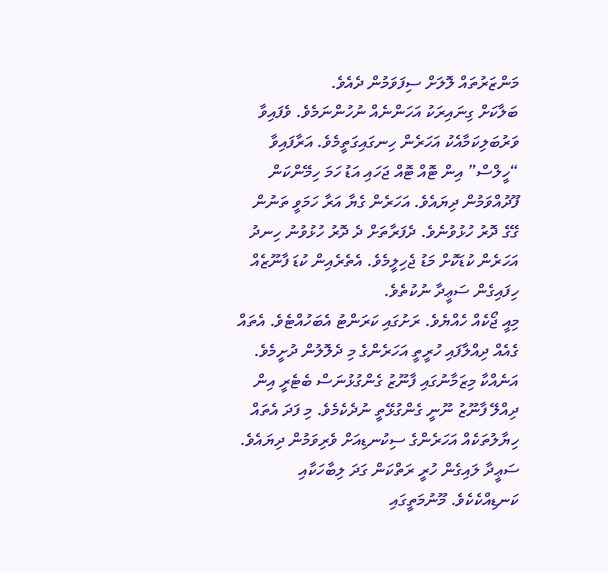މަންޒަރުތައް ލޮލަށް ސިފަވަމުން ދެއެވެ.
ބަލާކަށް ގިނައިރަކު އަހަންނެއް ނުހުންނަމެވެ. ވެފައިވާ ވަރުބަލިކަމާއެކު އަހަރެން ހިނގައިގަތީމެވެ. އަރާފައިވާ “ހީލްސް” އިން ޓޮއް ޓޮއް ޖަހައި އަޑު ހަމަ ހިމޭންކަން ފޫދުއްވަމުން ދިޔައެވެ. އަހަރެން ގެޔާ އަރާ ހަމަވީ ތަނުން ގޭގެ ދޮރު ހުޅުވުނެވެ. ދެފަރާތަށް ދެ ދޮރު ހުޅުވުނު ހިނދު އަހަރެން ކުޑަކޮށް މަޑު ޖެހިލީމެވެ. އެތެރެއިން ކުޑަ ފާނޫޒެއް ހިފައިގެން ސަޢީދާ ނުކުތެވެ.
މިއީ ޖޯކެއް ހެއްޔެވެ. ރަށުގައި ކަރަންޓު އެބަހުއްޓެވެ. އެތައް ގެއެއް ދިއްލާފައި ހުރީތީ އަހަރެންގެ މި ދެލޮލުން ދުށީމެވެ. އަނެއްކާ މިޒަމާނުގައި ފާނޫޒު ގެންގުޅުނަސް ބެޓެރީ އިން ދިއްލޭ ފާނޫޒު ނޫނީ ގެންގުޅޭތީ ނުދެކެމެވެ. މި ފަދަ އެތައް ހިޔާލުތަކެއް އަހަރެންގެ ސިކުނޑިއަށް ވެރިވަމުން ދިޔައެވެ.
ސަޢީދާ ލައިގެން ހުރީ ރަތްކަން ގަދަ ލިބާހަކާއި ކަނޑިއްކެކެވެ. މޫނުމަތީގައި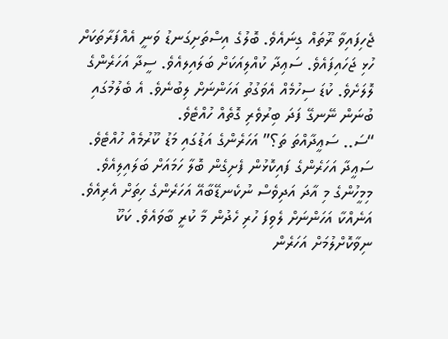ޖެހިފައިވާ ރޫތައް ގިނައެވެ. ބޮލުގެ އިސްތަށިގަނޑު ވަނީ އެއްފަރާތަކަށް ހުޅި ޖަހައިފައެވެ. ސަޢިދާ ކުއްލިއަކަށް ބަލައިލއެވެ. ސީދާ އަހަރެންގެ ލޮލަށެވެ. ކުޑަ ސިހުމެއް އެވަގުތު އަހަންނަށް ލިބުނެވެ. އެ ބެލުމުގައި ބުނަން ނޭނގޭ ފަދަ ބިރުވެރި ގޮތެއް ހުއްޓެވެ.
“ސަ.. ސަޢީދާއްތަ ތަ؟” އަހަރެންގެ އަޑުގައި މަޑު ކޫރުމެއް ހުއްޓެވެ. ސަޢީދާ އަހަރެންގެ ފައިކޮޅުން ފެށިގެން ބޮލާ ހަމައަށް ބަލައިލިއެވެ. މިމީހުންގެ މި އާދަ އަދިވެސް ނުކެނޑޭބާއޭ އަހަރެންގެ ހިތަށް އެރިއެވެ. އަނެއްކާ އަހަންނަށް ލެވިފަ ހުރި ހެދުން މާ ކުރީ ބާވައެވެ. ކަކޫ ނިވާކޮށްލުމަށް އަހަރެން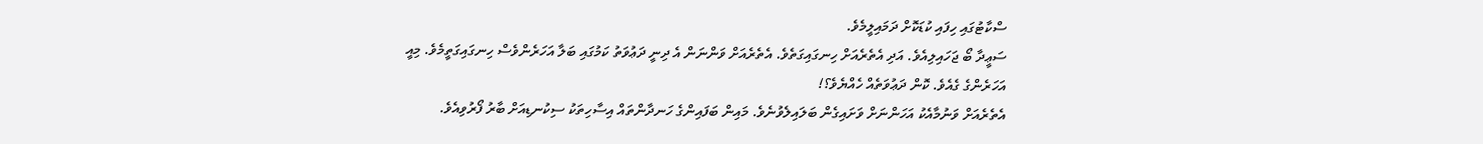ސްކާޓުގައި ހިފައި ކުޑަކޮށް ދަމައިލީމެވެ.
ސަޢީދާ ބޯ ޖަހައިލިއެވެ. އަދި އެތެރެއަށް ހިނގައިގަތެވެ. އެތެރެއަށް ވަންނަން އެ ދިނީ ދަޢުވަތު ކަމުގައި ބަލާ އަހަރެންވެސް ހިނގައިގަތީމެވެ. މިއީ އަހަރެންގެ ގެއެވެ. ކޮން ދަޢުވަތެއް ހެއްޔެވެ؟!
އެތެރެއަށް ވަނުމާއެކު އަހަންނަށް ވަށައިގެން ބަލައިލެވުނެވެ. މައިން ބަފައިންގެ ހަނދާންތައް އިސާހިތަކު ސިކުނޑިއަށް ބާރު ފޯރުވިއެވެ.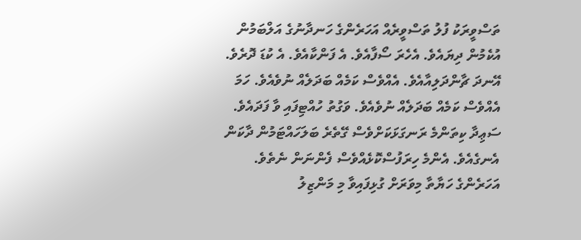ތަސްވީރަކު ފުލު ތަސްވީރެއް އަހަރެންގެ ހަނދާނުގެ އަލްބަމުން އުކެމުން ދިޔައެވެ. އެހެރަ ސޯފާއެވެ. އެ ފަންކާއެވެ. އެ ކުޑަ ދޮރެވެ. އޭނދަ ޗާންދަލިއާއެވެ. އެއްވެސް ކަމެއް ބަދަލެއް ނުވެއެވެ. ހަމަ އެއްވެސް ކަމެއް ބަދަލެއް ނުވެއެވެ. ވަގުތު ހުއްޓިފައި ވާ ފަދައެވެ.
ސަޢިދާ ކިތަންމެ ރަނގަޅަކަށްވެސް ގޭތެރެ ބަލަހައްޓަމުން ދާކަން އެނގެއެވެ. އެންމެ ހިރަފުސްކޮޅެއްވެސް ފެންނަން ނެތެވެ. އަހަރެންގެ ހަޔާތާ މިވަރަށް ގުޅިފައިވާ މި މަންޒިލު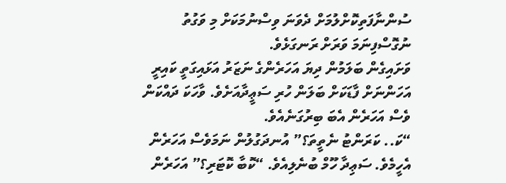ސުންނާފަތިކޮށްލުމަށް ދެވަނަ ވިސްނުމަކަށް މި ވަގުތު ނުގޮސްފިނަމަ ވަރަށް ރަނގަޅެވެ.
ވަށައިގެން ބަލަމުން ދިޔަ އަހަރެންގެ ނަޒަރު އަޅައިގަތީ ކައިރީ އަހަންނަށް ފާޑަކަށް ބަލަން ހުރި ސަޢީދާއަށެވެ. ވާހަކަ ދައްކަން ވެސް އަހަރެން އެބަ ބިރުގަނެއެވެ.
“ކަ.. ކަރަންޓު ނެތީތަ؟” އުނދަގުލުން ނަމަވެސް އަހަރެން އެހީމެވެ. ސަޢިދާ ހޫމް ބުނެލިއެވެ. “ކޮބާ ކޮޓަރި؟” އަހަރެން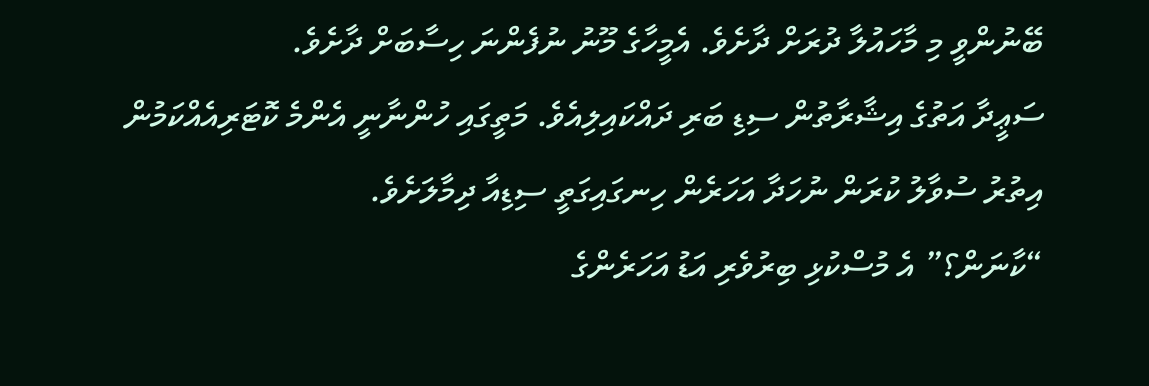ބޭނުންވީ މި މާހައުލާ ދުރަށް ދާށެވެ. އެމީހާގެ މޫނު ނުފެންނަ ހިސާބަށް ދާށެވެ.
ސަޢީދާ އަތުގެ އިޝާރާތުން ސިޑި ބަރި ދައްކައިލިއެވެ. މަތީގައި ހުންނާނީ އެންމެ ކޮޓަރިއެއްކަމުން އިތުރު ސުވާލު ކުރަން ނުހަދާ އަހަރެން ހިނގައިގަތީ ސިޑިއާ ދިމާލަށެވެ.
“ކާނަން؟” އެ މުސްކުޅި ބިރުވެރި އަޑު އަހަރެންގެ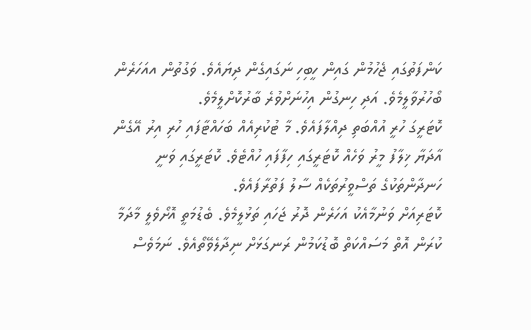ކަންފަތުގައި ޖެހުމުން ގައިން ހީބިހި ނަގައިގެން ދިޔައެވެ. ވަގުތުން އއަހަރެން ބޯހުރުވާލީމެވެ. އަދި ހިނގުން އިހުނަށްވުރެ ބާރުކޮށްލީމެވެ.
ކޮޓަރީގަ ހުރީ އުއްބަތި ދިއްލާފައެވެ. މާ ޓުކުރިއެއް ބަހައްޓާފައި ހުރި އިރު އޭގެން އާދަޔާ ޚިލާފު މީރު ވަހެއް ކޮޓަރީގައި ހިފާފައި ހުއްޓެވެ. ކޮޓަރީގައި ވަނީ ހަނދާންތަކުގެ ތަސްވީރުތަކެއް ސާލު ފަތުރާފައެވެ.
ކޮޓަރިއަށް ވަނުމާއެކު އަހަރެން ދޮރު ޖަހައި ތަޅުލީމެވެ. ބެޑުމަތީ އޮށޯވެލީ މާދަމާ ކުރަން އޮތް މަސައްކަތް ބޮޑުކަމުން ރަނގަޅަށް ނިދާލެވޭތޯއެވެ. ނަމަވެސް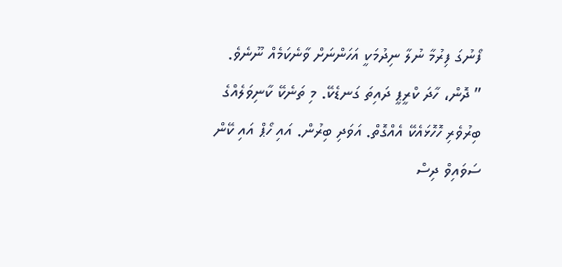ފޯނުގަ ފިރުމާ ނުލާ ނިދުމަކީ އަހަންނަށް ވާނެކަމެއް ނޫނެވެ.
” ދޮން، ހާދަ ކްރީޕީ ދައިތަ ގަނޑެކޭ. މި ތަނެކޭ ކާނިވަލެއްގެ ބިރުވެރި ހޮހޮޅައެކޭ އެއްގޮތް. އަވަދި ބިރުން. އައި ހޯޕް އައި ކޭން ސަވައިވް ދިސް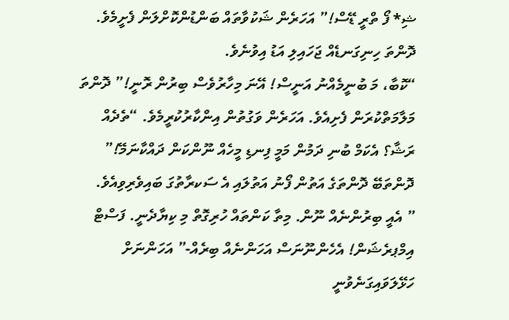ޝި* ފޯ ތްރީ ޑޭސް!” އަހަރެން ޝަކުވާތައް ބަންޑުންކޮށްލަން ފެށީމެވެ. ދޮންތަ ހިނިގަނޑެއް ޖަހައިލި އަޑު އިވުނެވެ.
“ކޮބާ، މަ ބުނީމެއްނު އަނީސް! އޭނަ މިހާރުވެސް ބިރުން ރޮނީ!” ދޮންތަ މަލާމަތްކުރަން ފެށިއެވެ. އަހަރެން ވަގުތުން އިންކާރުކުރީމެވެ. “ތެދެއް ރަޝާ؟ އެކަމް ބުނި ދަމުން މަމީ ފިނޑި މީހެއް ނޫންކަން ދައްކާނަމޭ!” ދޮންތަބޭ ދޮންތަގެ އަތުން ފޯނު އަތުލައި އެ ސަކރާތުގަ ބައިވެރިވިއެވެ.
” އެއީ ބިރުންނެއް ނޫން. މިތާ ކަންތައް ހުރިގޮތް މި ކިޔާދެނީ. ފަސްޓް އިމްޕރެޝަން! އެހެންނޫނަސް އަހަންނެއް ބިރެއް-” އަހަންނަށް ހަޅޭލަވައިގަނެވުނީ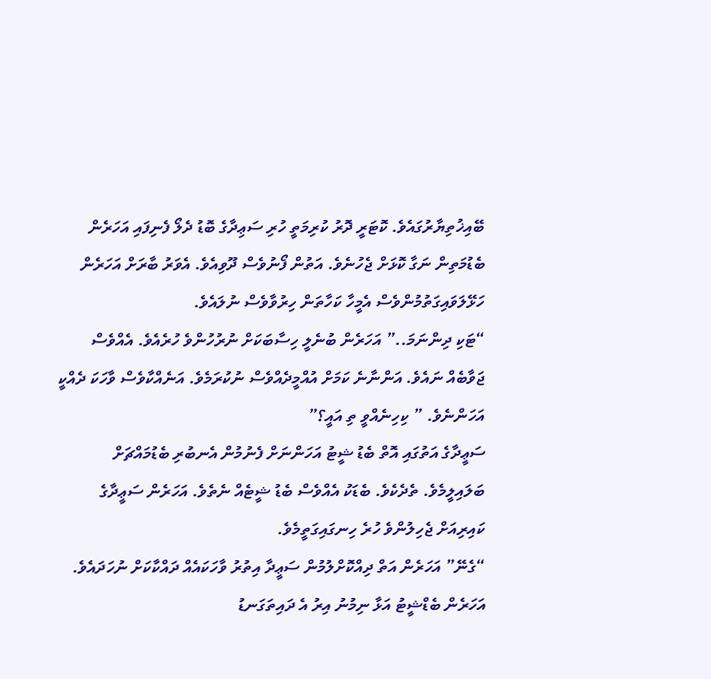ބޭއިޚުތިޔާރުގައެވެ. ކޮޓަރީ ދޮރު ކުރިމަތީ ހުރި ސަޢިދާގެ ބޮޑު ދެލޯ ފެނިފައި އަހަރެން ބެޑުމަތިން ނަގާ ކޮޅަށް ޖެހުނެވެ. އަތުން ފޯނުވެސް ދޫވިއެވެ. އެވަރު ބާރަށް އަހަރެން ހަޅޭލަވައިގަތުމުންވެސް އެމީހާ ކަހާތަން ހިރުވާވެސް ނުލައެވެ.
“ޓަކި ދިންނަމަ..” އަހަރެން ބުނެލީ ހިސާބަކަށް ނުރުހުންވެ ހުރެއެވެ. އެއްވެސް ޖަވާބެއް ނައެވެ. އަންނާނެ ކަމަށް އުއްމީދެއްވެސް ނުކުރަމެވެ. އަނެއްކާވެސް ވާހަކަ ދެއްކީ އަހަންނެވެ. ” ކިހިނެއްވީ ތި އައީ؟”
ސަޢީދާގެ އަތުގައި އޮތް ބެޑު ޝީޓު އަހަންނަށް ފެނުމުން އެނބުރި ބެޑުމައްޗަށް ބަލައިލީމެވެ. ތެދެކެވެ. ބެޑަކު އެއްވެސް ބެޑު ޝީޓެއް ނެތެވެ. އަހަރެން ސަޢީދާގެ ކައިރިއަށް ޖެހިލުންވެ ހުރެ ހިނގައިގަތީމެވެ.
“ގެނޭ” އަހަރެން އަތް ދިއްކޮށްލުމުން ސަޢީދާ އިތުރު ވާހަކައެއް ދައްކާކަށް ނުހަދައެވެ. އަހަރެން ބެޑްޝީޓު އަޅާ ނިމުނު އިރު އެ ދައިތަގަނޑު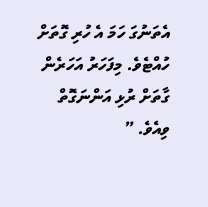އެތަނުގަ ހަމަ އެ ހުރި ގޮތަށް ހުއްޓެވެ. މިފަހަރު އަހަރެން ގާތަށް ރުޅި އަންނަގޮތް ވިއެވެ. ”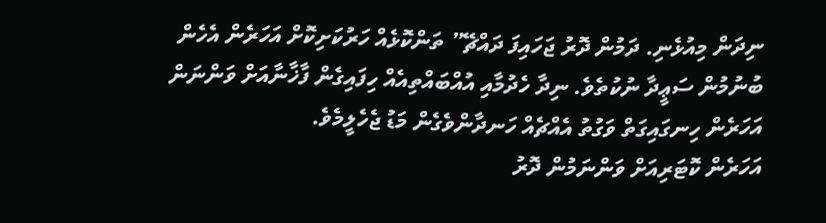ނިދަން މިއުޅެނި. ދަމުން ދޮރު ޖަހައިފަ ދައްޗޭ” ތަންކޮޅެއް ހަރުކަށިކޮށް އަހަރެން އެހެން ބުނުމުން ސަޢީދާ ނުކުތެވެ. ނިދާ ހެދުމާއި އުއްބައްތިއެއް ހިފައިގެން ފާޚާނާއަށް ވަންނަން އަހަރެން ހިނގައިގަތް ވަގުތު އެއްޗެއް ހަނދާންވެގެން މަޑު ޖެހެލީމެވެ.
އަހަރެން ކޮޓަރިއަށް ވަންނަމުން ދޮރު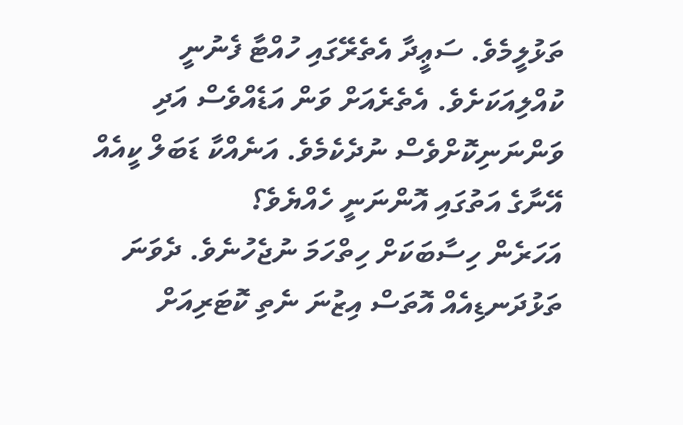ތަޅުލީމެވެ. ސަޢީދާ އެތެރޭގައި ހުއްޓާ ފެނުނީ ކުއްލިއަކަށެވެ. އެތެރެއަށް ވަން އަޑެއްވެސް އަދި ވަންނަނިކޮށްވެސް ނުދެކެމެވެ. އަނެއްކާ ޑަބަލް ކީއެއް އޭނާގެ އަތުގައި އޮންނަނީ ހެއްޔެވެ؟
އަހަރެން ހިސާބަކަށް ހިތްހަމަ ނުޖެހުނެވެ. ދެވަނަ ތަޅުދަނޑިއެއް އޮތަސް އިޒުނަ ނެތި ކޮޓަރިއަށް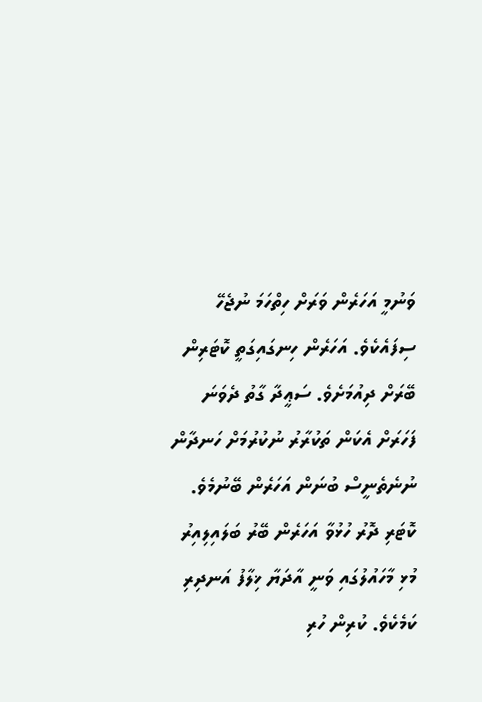ވަނުމީ އަހަރެން ވަރަށް ހިތްހަމަ ނުޖެހޭ ސިފައެކެވެ. އަހަރެން ހިނގައިގަތީ ކޮޓަރިން ބޭރަށް ދިއުމަށެވެ. ސަޢީދާ ގާތު ދެވަނަ ފަހަރަށް އެކަން ތަކުރާރު ނުކުރުމަށް ހަނދާން ނުނެތެނީސް ބުނަން އަހަރެން ބޭނުމެވެ.
ކޮޓަރި ދޮރު ހުޅުވާ އަހަރެން ބޭރު ބަލައިލިއިރު މުޅި މާހައުލުގައި ވަނީ އާދަޔާ ޚިލާފު އަނދިރި ކަމެކެވެ. ކުރިން ހުރި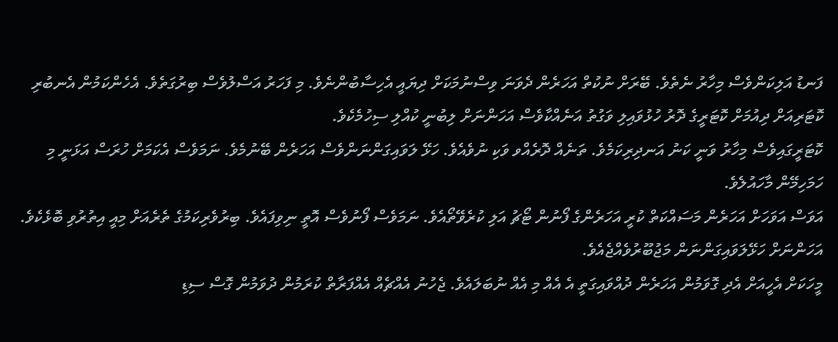ފަނޑު އަލިކަންވެސް މިހާރު ނެތެވެ. ބޭރަށް ނުކުތް އަހަރެން ދެވަނަ ވިސްނުމަކަށް ދިޔައީ އެހިސާބުންނެވެ. މި ފަހަރު އަސްލުވެސް ބިރުގަތެވެ. އެހެންކަމުން އެނބުރި ކޮޓަރިއަށް ދިއުމަށް ކޮޓަރީގެ ދޮރު ހުޅުވައިލި ވަގުތު އަނެއްކާވެސް އަހަންނަށް ލިބުނީ ކުއްލި ސިހުމެކެވެ.
ކޮޓަރީގައިވެސް މިހާރު ވަނީ ކަނު އަނދިރިކަމެވެ. ތަނެއް ދޮރެއްވ ވަކި ނުވެއެވެ. ހަޅޭ ލަވައިގަންނަންވެސް އަހަރެން ބޭނުމެވެ. ނަމަވެސް އެކަމަށް ހުރަސް އަޅަނީ މި ހަމަހިމޭން މާހައުލެވެ.
އަވަސް އަވަހަށް އަހަރެން މަސައްކަތް ކުރީ އަހަރެންގެ ފޯނުން ޓޯޗު އަލި ކުރެވޭތޯއެވެ. ނަމަވެސް ފޯނުވެސް އޮތީ ނިވިފައެވެ. ބިރުވެރިކަމުގެ ތެރެއަށް މިއީ އިތުރުވި ބޮޅެކެވެ. އަހަންނަށް ހަޅޭލަވައިގަންނަން މަޖުބޫރުވެއްޖެއެވެ.
މީހަކަށް އެހީއަށް އެދި ގޮވަމުން އަހަރެން ދުއްވައިގަތީ އެ އެއް މި އެއް ނުބަލައެވެ. ޖެހުނު އެއްޗެއް އެއްފަރާތް ކުރަމުން ދުވަމުން ގޮސް ސިޑި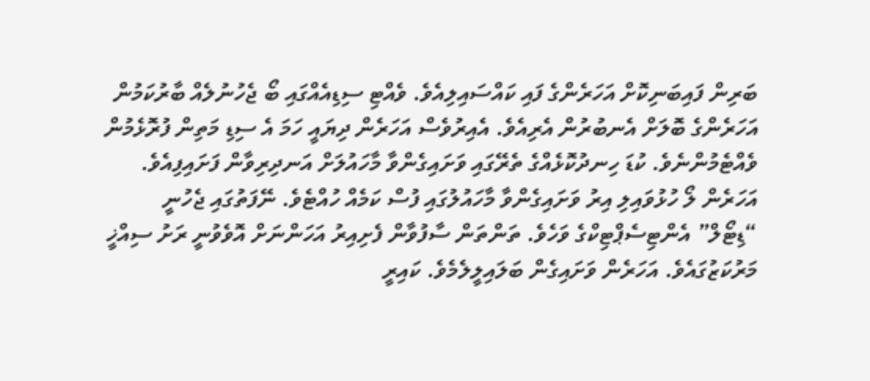ބަރިން ފައިބަނިކޮށް އަހަރެންގެ ފައި ކައްސައިލިއެވެ. ވެއްޓި ސިޑިއެއްގައި ބޯ ޖެހުނުލެއް ބާރުކަމުން އަހަރެންގެ ބޮލަށް އެނބުރުން އެރިއެވެ. އެއިރުވެސް އަހަރެން ދިޔައީ ހަމަ އެ ސިޑި މަތިން ފުރޮޅެމުން ވެއްޓެމުންނެވެ. ކުޑަ ހިނދުކޮޅެއްގެ ތެރޭގައި ވަށައިގެންވާ މާހައުލަށް އަނދިރިވާން ފަށައިފިއެވެ.
އަހަރެން ލޯ ހުޅުވައިލި އިރު ވަށައިގެންވާ މާހައުލުގައި ފުސް ކަމެއް ހުއްޓެވެ. ނޭފަތުގައި ޖެހުނީ “ޑިޓޯލް” އެންޓިސެޕްޓިކްގެ ވަހެވެ. ތަންތަން ސާފުވާން ފެށިއިރު އަހަންނަށް އޮވެވުނީ ރަށު ސިއްޚީ މަރުކަޒުގައެވެ. އަހަރެން ވަށައިގެން ބަލައިލީލެމެވެ. ކައިރީ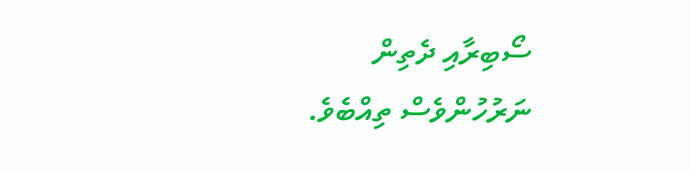ސޯބިރާއި ދެތިން ނަރުހުންވެސް ތިއްބެވެ.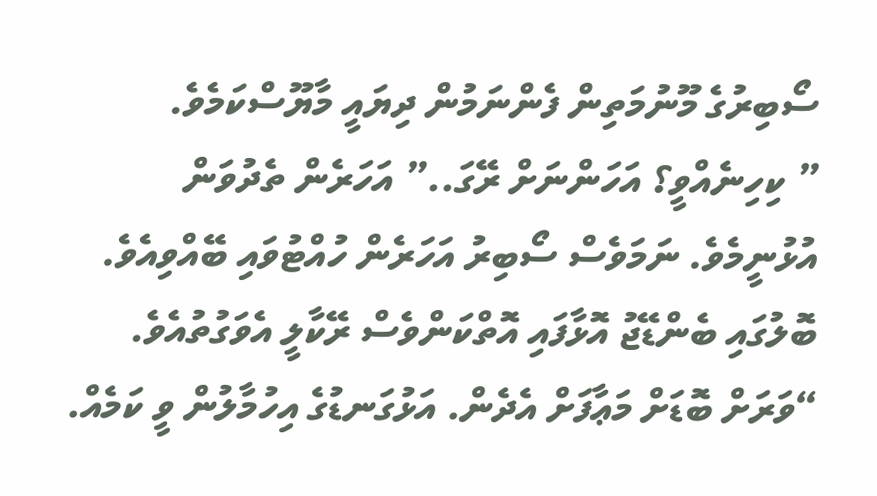ސޯބިރުގެ މޫނުމަތިން ފެންނަމުން ދިޔައީ މާޔޫސްކަމެވެ.
” ކިހިނެއްވީ؟ އަހަންނަށް ރޭގަ..” އަހަރެން ތެދުވަން އުޅުނީމެވެ. ނަމަވެސް ސޯބިރު އަހަރެން ހުއްޓުވައި ބޭއްވިއެވެ. ބޮލުގައި ބެންޑޭޖު އޮޅާފައި އޮތްކަންވެސް ރޭކާލީ އެވަގުތުއެވެ.
“ވަރަށް ބޮޑަށް މަޢާފަށް އެދެން. އަޅުގަނޑުގެ އިހުމާލުން ވީ ކަމެއް.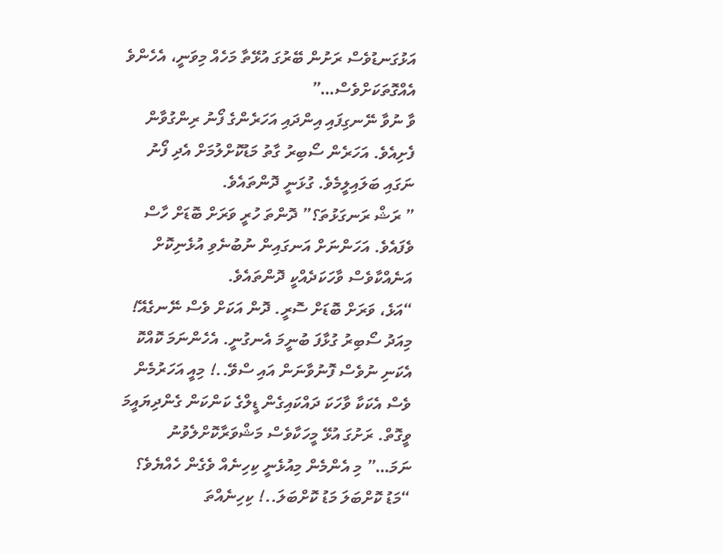އަޅުގަނޑުވެސް ރަށުން ބޭރުގަ އުޅޭތާ މަހެއް މިވަނީ، އެހެންވެ އެއްގޮތަކަށްވެސް…”
ވާ ނުވާ ނޭނގިފައި އިންދައި އަހަރެންގެ ފޯނު ރިންގުވާން ފެށިއެވެ. އަހަރެން ސޯބިރު ގާތު މަޑުކޮށްލުމަށް އެދި ފޯނު ނަގައި ބަލައިލީމެވެ. ގުޅަނީ ދޮންތައެވެ.
” ރަޝް ރަނގަޅުތަ؟” ދޮންތަ ހުރީ ވަރަށް ބޮޑަށް ހާސް ވެފައެވެ. އަހަންނަށް އަނގައިން ނުބުނެވި އުޅެނިކޮށް އަނެއްކާވެސް ވާހަކަދެއްކީ ދޮންތައެވެ.
“އަޅެ، ވަރަށް ބޮޑަށް ސޮރީ. ދޮން އަކަށް ވެސް ނޭނގެއޭ! މިއަދު ސޯބިރު ގުޅާފަ ބުނީމަ އެނގުނީ. އެހެންނަމަ ކޮއްކޮ އެކަނި ނުވެސް ފޮނުވާނަން އައި ސްވޭ..! މިއީ އަހަރުމެން ވެސް އެކަކާ ވާހަކަ ދައްކައިގެން ޑީލްގެ ކަންކަން ގެންދިޔައީމަ ވީގޮތް. ރަށުގަ އުޅޭ މީހަކާވެސް މަޝްވަރާކޮށްލެވުނު ނަމަ…” މި އެންމެން މިއުޅެނީ ކިހިނެއް ވެގެން ހެއްޔެވެ؟
“މަޑު ކޮށްބަލަ މަޑު ކޮށްބަލަ..! ކިހިނެއްތަ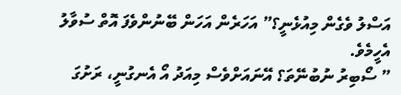އަސްލު ވެގެން މިއުޅެނީ؟” އަހަރެން އަހަން ބޭނުންވެފަ އޮތް ސުވާލު އެހީމެވެ.
” ސޯބިރު ނުބުނޭތަ؟ އޭނައަށްވެސް މިއަދު އޯ އެނގުނީ، ރަށުގަ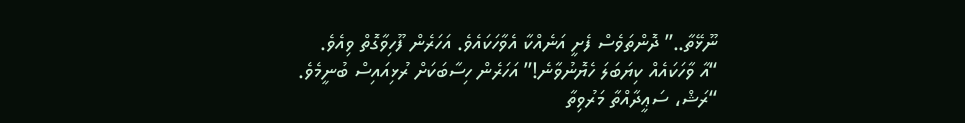ނޫޅޭތާ..” ދޮންތަވެސް ފެށީ އަނެއްކާ އެވާހަކައެވެ. އަހަރެން ފޫހިވާގޮތް ވިއެވެ.
“އާ ވާހަކައެއް ކިޔަބަލަ ހެޔޮނުވާނެ!” އަހަރެން ހިސާބަކަށް ރުޅިއައިސް ބުނީމެވެ.
“ރަޝް، ސަޢީދާއްތާ މަރުވިތާ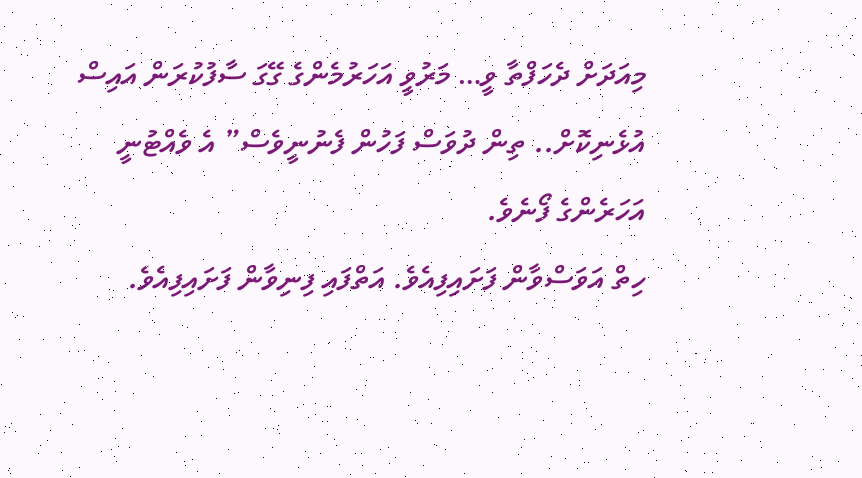މިއަދަށް ދެހަފްތާ ވީ… މަރުވީ އަހަރުމެންގެ ގޭގަ ސާފުކުރަން އައިސް އުޅެނިކޮށް.. ތިން ދުވަސް ފަހުން ފެނުނީވެސް” އެ ވެއްޓުނީ އަހަރެންގެ ފޯނެވެ.
ހިތް އަވަސްވާން ފަށައިފިއެވެ. އަތްފައި ފިނިވާން ފަށައިފިއެވެ.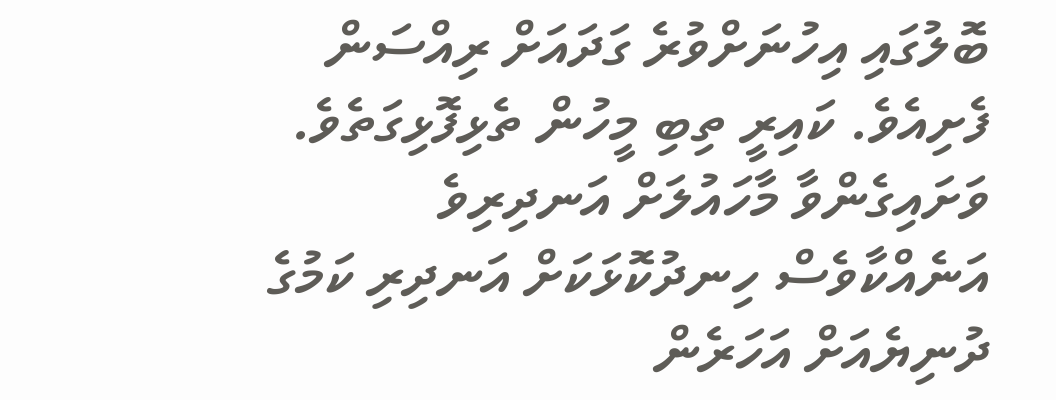ބޮލުގައި އިހުނަށްވުރެ ގަދައަށް ރިއްސަން ފެށިއެވެ. ކައިރީ ތިބި މީހުން ތެޅިފޮޅިގަތެވެ. ވަށައިގެންވާ މާހައުލަށް އަނދިރިވެ އަނެއްކާވެސް ހިނދުކޮޅަކަށް އަނދިރި ކަމުގެ ދުނިޔެއަށް އަހަރެން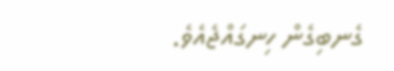ގެނބިގެން ހިނގައްޖެއެވެ.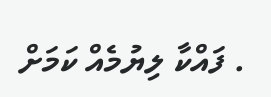. ފައްކާ ލިޔުމެއް ކަމަށް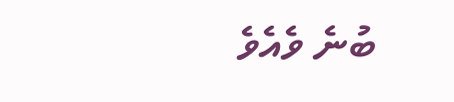ބުނެ ވެއެވެ